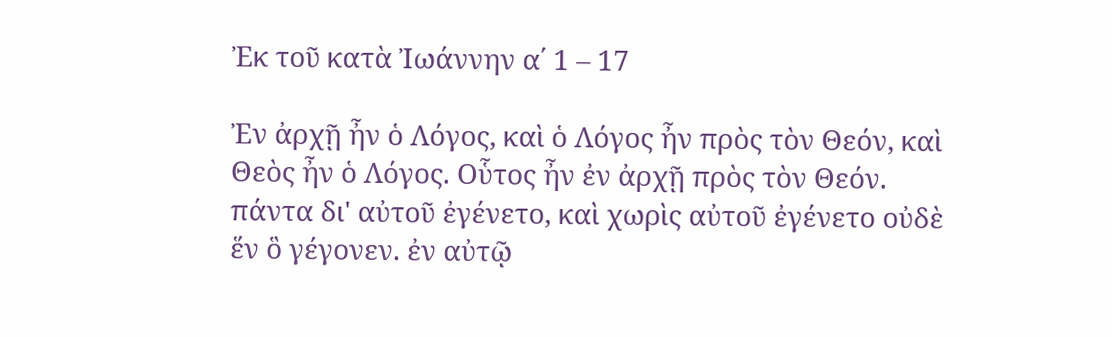Ἐκ τοῦ κατὰ Ἰωάννην α΄ 1 – 17

Ἐν ἀρχῇ ἦν ὁ Λόγος, καὶ ὁ Λόγος ἦν πρὸς τὸν Θεόν, καὶ Θεὸς ἦν ὁ Λόγος. Οὗτος ἦν ἐν ἀρχῇ πρὸς τὸν Θεόν. πάντα δι' αὐτοῦ ἐγένετο, καὶ χωρὶς αὐτοῦ ἐγένετο οὐδὲ ἕν ὃ γέγονεν. ἐν αὐτῷ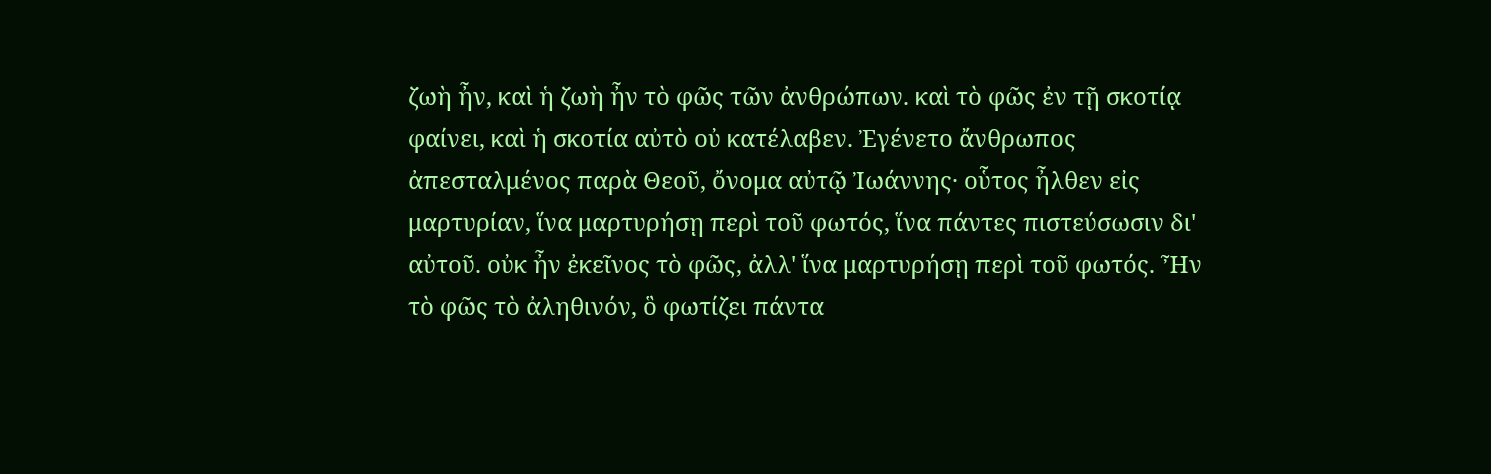ζωὴ ἦν, καὶ ἡ ζωὴ ἦν τὸ φῶς τῶν ἀνθρώπων. καὶ τὸ φῶς ἐν τῇ σκοτίᾳ φαίνει, καὶ ἡ σκοτία αὐτὸ οὐ κατέλαβεν. Ἐγένετο ἄνθρωπος ἀπεσταλμένος παρὰ Θεοῦ, ὄνομα αὐτῷ Ἰωάννης· οὗτος ἦλθεν εἰς μαρτυρίαν, ἵνα μαρτυρήσῃ περὶ τοῦ φωτός, ἵνα πάντες πιστεύσωσιν δι' αὐτοῦ. οὐκ ἦν ἐκεῖνος τὸ φῶς, ἀλλ' ἵνα μαρτυρήσῃ περὶ τοῦ φωτός. Ἦν τὸ φῶς τὸ ἀληθινόν, ὃ φωτίζει πάντα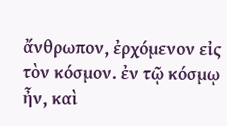ἄνθρωπον, ἐρχόμενον εἰς τὸν κόσμον. ἐν τῷ κόσμῳ ἦν, καὶ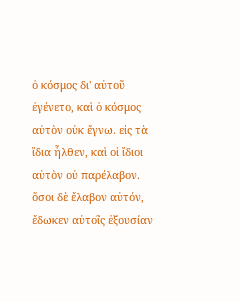ὁ κόσμος δι' αὐτοῦ ἐγένετο, καὶ ὁ κόσμος αὐτὸν οὐκ ἔγνω. εἰς τὰ ἴδια ἦλθεν, καὶ οἱ ἴδιοι αὐτὸν οὐ παρέλαβον. ὅσοι δὲ ἔλαβον αὐτόν, ἔδωκεν αὐτοῖς ἐξουσίαν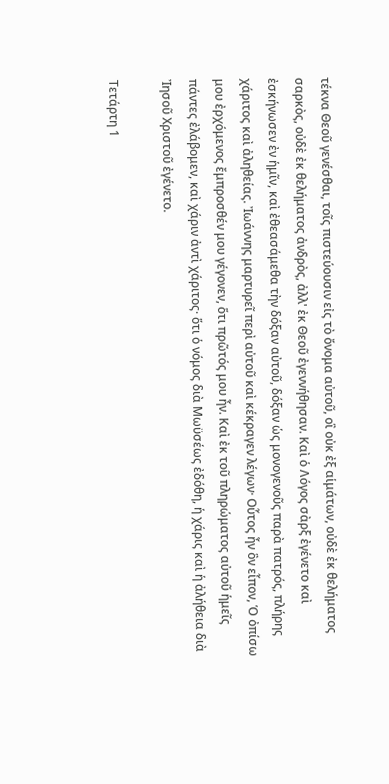τέκνα Θεοῦ γενέσθαι, τοῖς πιστεύουσιν εἰς τὸ ὄνομα αὐτοῦ, οἳ οὐκ ἐξ αἱμάτων, οὐδὲ ἐκ θελήματος σαρκὸς, οὐδὲ ἐκ θελήματος ἀνδρὸς, ἀλλ' ἐκ Θεοῦ ἐγεννήθησαν. Καὶ ὁ Λόγος σὰρξ ἐγένετο καὶ ἐσκήνωσεν ἐν ἡμῖν, καὶ ἐθεασάμεθα τὴν δόξαν αὐτοῦ, δόξαν ὡς μονογενοῦς παρὰ πατρός, πλήρης χάριτος καὶ ἀληθείας. Ἰωάννης μαρτυρεῖ περὶ αὐτοῦ καὶ κέκραγεν λέγων· Οὗτος ἦν ὃν εἶπον, Ὁ ὀπίσω μου ἐρχόμενος ἔμπροσθέν μου γέγονεν, ὅτι πρῶτός μου ἦν. Καὶ ἐκ τοῦ πληρώματος αὐτοῦ ἡμεῖς πάντες ἐλάβομεν, καὶ χάριν ἀντὶ χάριτος· ὅτι ὁ νόμος διὰ Μωϋσέως ἐδόθη, ἡ χάρις καὶ ἡ ἀλήθεια διὰ Ἰησοῦ Χριστοῦ ἐγένετο.

Τετάρτη 1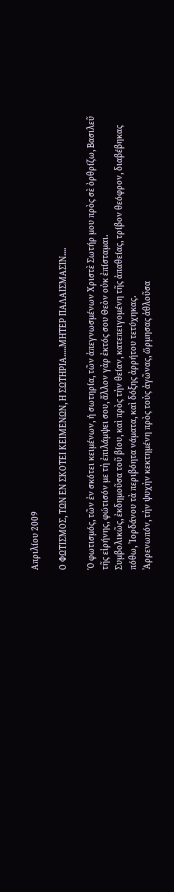Απριλίου 2009

Ο ΦΩΤΙΣΜΟΣ, ΤΩΝ ΕΝ ΣΚΟΤΕΙ ΚΕΙΜΕΝΩΝ, Η ΣΩΤΗΡΙΑ.....ΜΗΤΕΡ ΠΑΛΑΙΣΜΑΣΙΝ....

Ὁ φωτισμός, τῶν ἐν σκότει κειμένων, ἡ σωτηρία, τῶν ἀπεγνωσμένων Χριστὲ Σωτήρ μου πρὸς σὲ ὀρθρίζω, Βασιλεῦ τῆς εἰρήνης, φώτισόν με τὴ ἐπιλάμψει σου, ἄλλον γὰρ ἐκτός σου Θεὸν οὐκ ἐπίσταμαι.
Συμβολικῶς, ἐκδημοῦσα τοῦ βίου, καὶ πρὸς τὴν θείαν, κατεπειγομένη τῆς ἀπαθείας, τρίβον θεόφρον, διαβέβηκας πόθω, Ἰορδάνου τὰ περιβόητα νάματα, καὶ δόξης ἀρρήτου τετύχηκας.
Ἀρρενωπόν, τὴν ψυχὴν κεκτημένη πρὸς τοὺς ἀγῶνας, ὥρμησας ἀθλοῦσα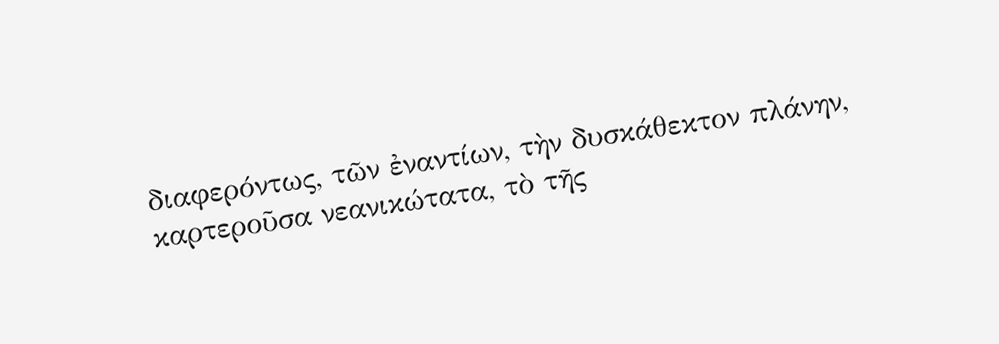διαφερόντως, τῶν ἐναντίων, τὴν δυσκάθεκτον πλάνην, καρτεροῦσα νεανικώτατα, τὸ τῆς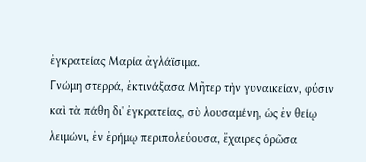ἐγκρατείας Μαρία ἀγλάϊσιμα.
Γνώμη στερρά, ἐκτινάξασα Μῆτερ τὴν γυναικείαν, φύσιν καὶ τὰ πάθη δι' ἐγκρατείας, σὺ λουσαμένη, ὡς ἐν θείῳ λειμώνι, ἐν ἐρήμῳ περιπολεύουσα, ἔχαιρες ὁρῶσα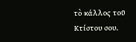τὸ κάλλος τοῦ Κτίστου σου.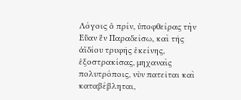Λόγοις ὁ πρίν, ὑποφθείρας τὴν Εὔαν ἓν Παραδείσω, καὶ τῆς ἀϊδίου τρυφῆς ἐκείνης, ἐξοστρακίσας, μηχαναὶς πολυτρόποις, νὺν πατεῖται καὶ καταβέβληται,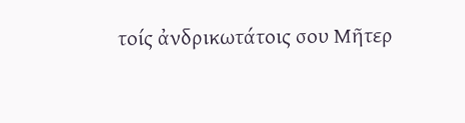τοίς ἀνδρικωτάτοις σου Μῆτερ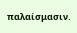παλαίσμασιν.